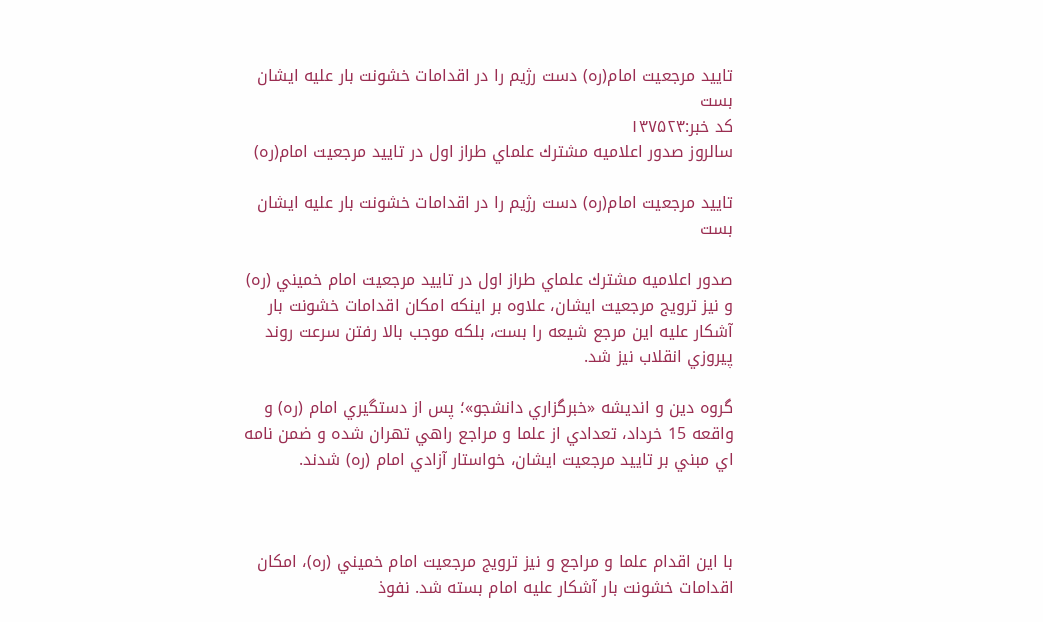تاييد مرجعيت امام(ره) دست رژيم را در اقدامات خشونت بار عليه ايشان بست
کد خبر:۱۳۷۵۲۳
سالروز صدور اعلاميه مشترك علماي طراز اول در تاييد مرجعيت امام(ره)

تاييد مرجعيت امام(ره) دست رژيم را در اقدامات خشونت بار عليه ايشان بست

صدور اعلاميه مشترك علماي طراز اول در تاييد مرجعيت امام خميني (ره) و نيز ترويج مرجعيت ايشان، علاوه بر اينكه امكان اقدامات خشونت بار آشكار عليه اين مرجع شيعه را بست، بلكه موجب بالا رفتن سرعت روند پيروزي انقلاب نيز شد.

گروه دين و انديشه «خبرگزاري دانشجو»؛ پس از دستگيري امام (ره) و واقعه 15 خرداد، تعدادي از علما و مراجع راهي تهران شده و ضمن نامه اي مبني بر تاييد مرجعيت ايشان، خواستار آزادي امام (ره) شدند.



با اين اقدام علما و مراجع و نيز ترويج مرجعيت امام خميني (ره)، امكان اقدامات خشونت بار آشكار عليه امام بسته شد. نفوذ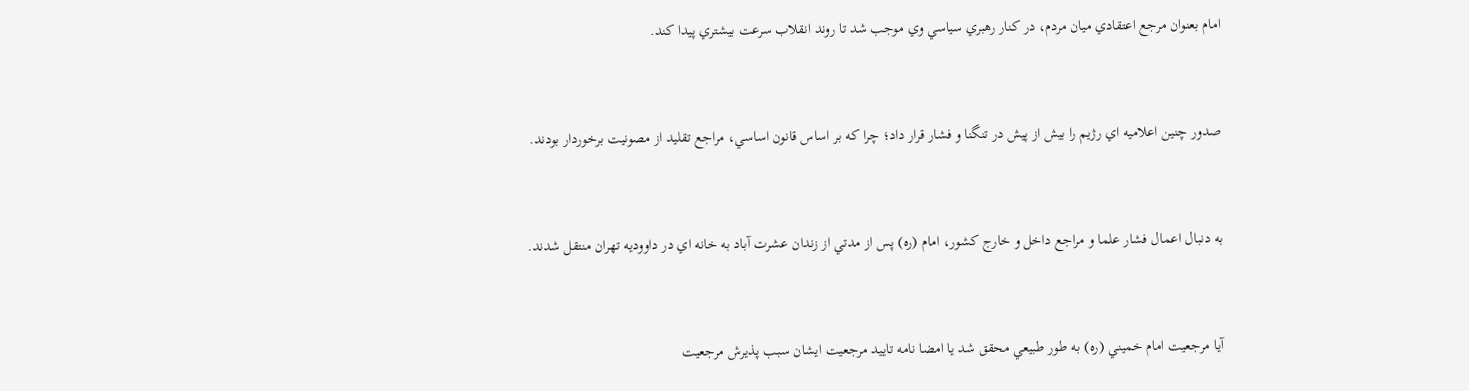امام بعنوان مرجع اعتقادي ميان مردم، در كنار رهبري سياسي وي موجب شد تا روند انقلاب سرعت بيشتري پيدا كند.



صدور چنين اعلاميه اي رژيم را بيش از پيش در تنگنا و فشار قرار داد؛ چرا كه بر اساس قانون اساسي، مراجع تقليد از مصونيت برخوردار بودند.



به دنبال اعمال فشار علما و مراجع داخل و خارج كشور، امام (ره) پس از مدتي از زندان عشرت آباد به خانه اي در داووديه تهران منتقل شدند.



آيا مرجعيت امام خميني (ره) به طور طبيعي محقق شد يا امضا نامه تاييد مرجعيت ايشان سبب پذيرش مرجعيت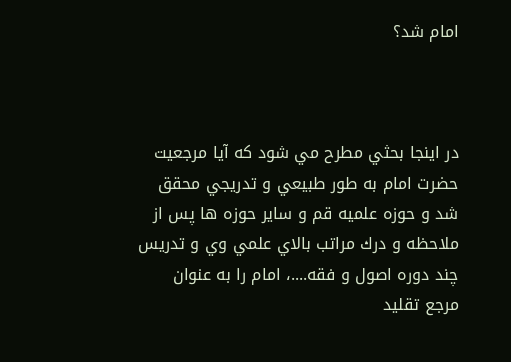امام شد؟



در اينجا بحثي مطرح مي شود كه آيا مرجعيت حضرت امام به طور طبيعي و تدريجي محقق شد و حوزه علميه قم و ساير حوزه ها پس از ملاحظه و درك مراتب بالاي علمي وي و تدريس چند دوره اصول و فقه....، امام را به عنوان مرجع تقليد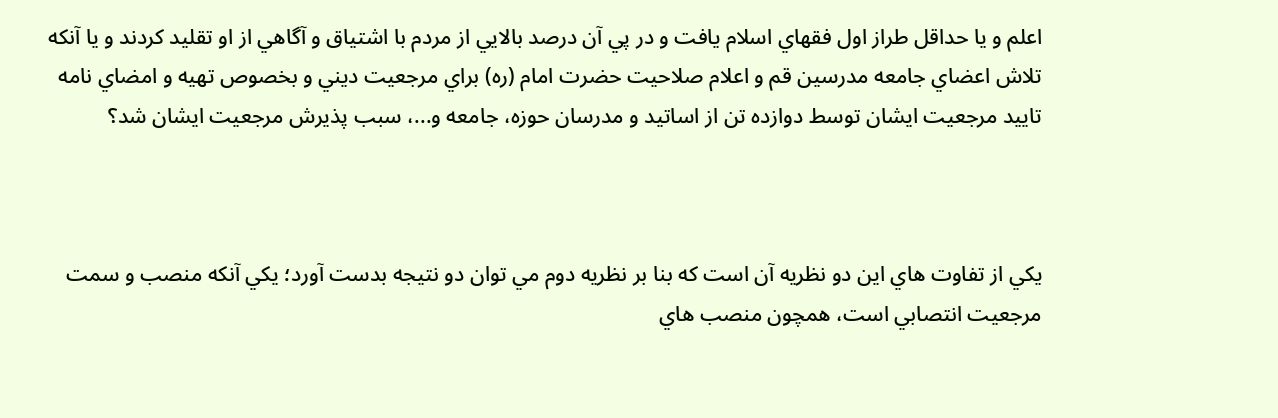اعلم و يا حداقل طراز اول فقهاي اسلام يافت و در پي آن درصد بالايي از مردم با اشتياق و آگاهي از او تقليد كردند و يا آنكه تلاش اعضاي جامعه مدرسين قم و اعلام صلاحيت حضرت امام (ره) براي مرجعيت ديني و بخصوص تهيه و امضاي نامه تاييد مرجعيت ايشان توسط دوازده تن از اساتيد و مدرسان حوزه، جامعه و...، سبب پذيرش مرجعيت ايشان شد؟



يكي از تفاوت هاي اين دو نظريه آن است كه بنا بر نظريه دوم مي توان دو نتيجه بدست آورد؛ يكي آنكه منصب و سمت مرجعيت انتصابي است، همچون منصب هاي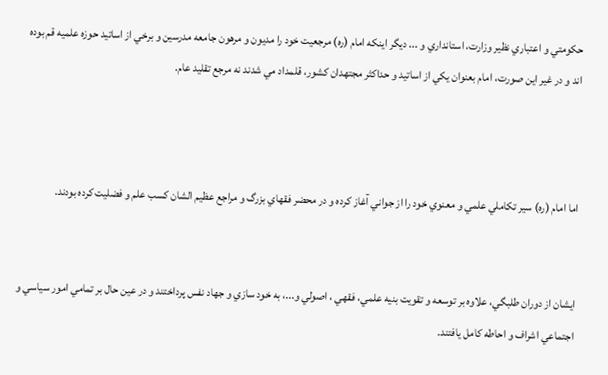حكومتي و اعتباري نظير وزارت، استانداري و ... ديگر اينكه امام (ره) مرجعيت خود را مديون و مرهون جامعه مدرسين و برخي از اساتيد حوزه علميه قم بوده اند و در غير اين صورت، امام بعنوان يكي از اساتيد و حداكثر مجتهدان كشور، قلمداد مي شدند نه مرجع تقليد عام.



اما امام (ره) سير تكاملي علمي و معنوي خود را از جواني آغاز كرده و در محضر فقهاي بزرگ و مراجع عظيم الشان كسب علم و فضليت كرده بودند.


ايشان از دوران طلبگي، علاوه بر توسعه و تقويت بنيه علمي، فقهي ، اصولي و...، به خود سازي و جهاد نفس پرداختند و در عين حال بر تمامي امور سياسي و اجتماعي اشراف و احاطه كامل يافتند.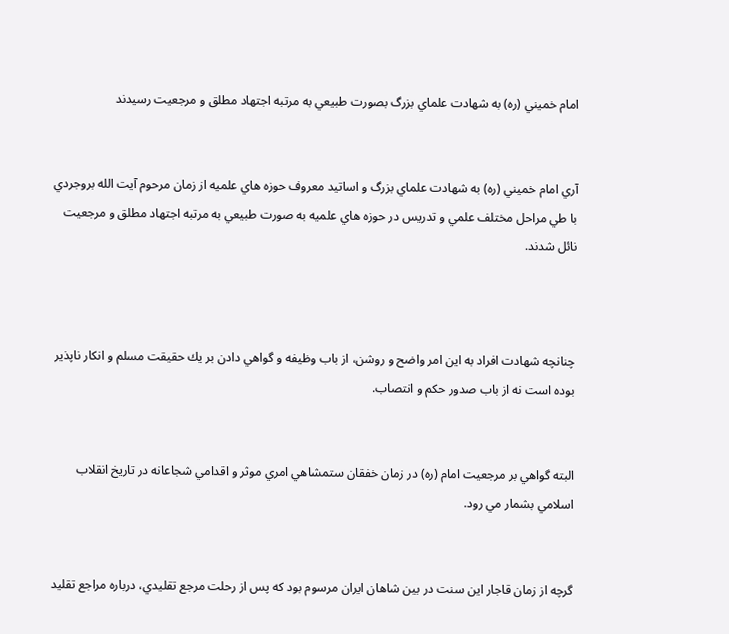امام خميني (ره) به شهادت علماي بزرگ بصورت طبيعي به مرتبه اجتهاد مطلق و مرجعيت رسيدند


آري امام خميني (ره) به شهادت علماي بزرگ و اساتيد معروف حوزه هاي علميه از زمان مرحوم آيت الله بروجردي با طي مراحل مختلف علمي و تدريس در حوزه هاي علميه به صورت طبيعي به مرتبه اجتهاد مطلق و مرجعيت نائل شدند.



چنانچه شهادت افراد به اين امر واضح و روشن، از باب وظيفه و گواهي دادن بر يك حقيقت مسلم و انكار ناپذير بوده است نه از باب صدور حكم و انتصاب.


البته گواهي بر مرجعيت امام (ره) در زمان خفقان ستمشاهي امري موثر و اقدامي شجاعانه در تاريخ انقلاب اسلامي بشمار مي رود.


گرچه از زمان قاجار اين سنت در بين شاهان ايران مرسوم بود كه پس از رحلت مرجع تقليدي، درباره مراجع تقليد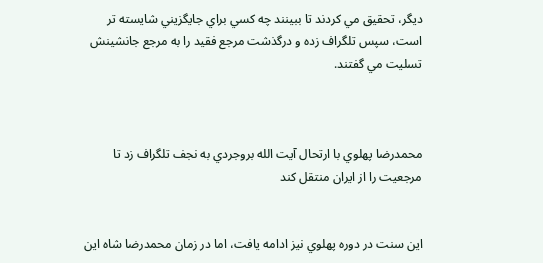ديگر، تحقيق مي كردند تا ببينند چه كسي براي جايگزيني شايسته تر است، ‌سپس تلگراف زده و درگذشت مرجع فقيد را به مرجع جانشينش تسليت مي گفتند.



محمدرضا پهلوي با ارتحال آيت الله بروجردي به نجف تلگراف زد تا مرجعيت را از ايران منتقل كند


اين سنت در دوره پهلوي نيز ادامه يافت، اما در زمان محمدرضا شاه اين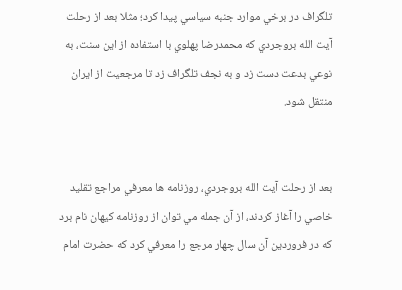تلگراف در برخي موارد جنبه سياسي پيدا كرد؛ مثلا بعد از رحلت آيت الله بروجردي كه محمدرضا پهلوي با استفاده از اين سنت، به نوعي بدعت دست زد و به نجف تلگراف زد تا مرجعيت از ايران منتقل شود.


بعد از رحلت آيت الله بروجردي، روزنامه ها معرفي مراجع تقليد خاصي را آغاز كردند، از آن جمله مي توان از روزنامه كيهان نام برد كه در فروردين آن سال چهار مرجع را معرفي كرد كه حضرت امام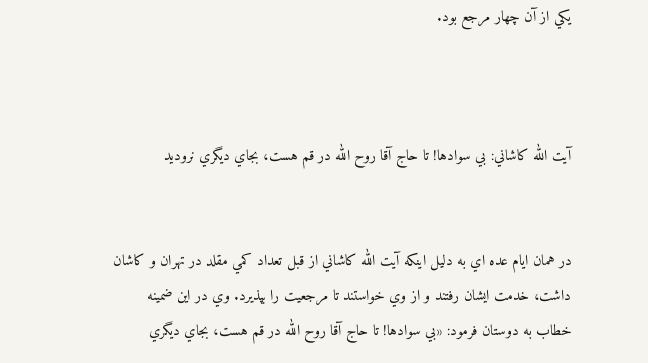يكي از آن چهار مرجع بود.



آيت الله كاشاني: بي سوادها! تا حاج آقا روح الله در قم هست، بجاي ديگري نروديد


در همان ايام عده اي به دليل اينكه آيت الله كاشاني از قبل تعداد كمي مقلد در تهران و كاشان داشت، خدمت ايشان رفتند و از وي خواستند تا مرجعيت را بپذيرد. وي در اين ضمينه خطاب به دوستان فرمود: «بي سوادها! تا حاج آقا روح الله در قم هست، بجاي ديگري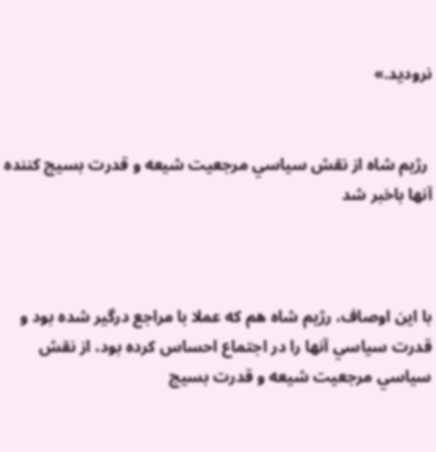نروديد.»


 رژيم شاه از نقش سياسي مرجعيت شيعه و قدرت بسيج كننده آنها باخبر شد



با اين اوصاف، رژيم شاه هم كه عملا با مراجع درگير شده بود و قدرت سياسي آنها را در اجتماع احساس كرده بود، از نقش سياسي مرجعيت شيعه و قدرت بسيج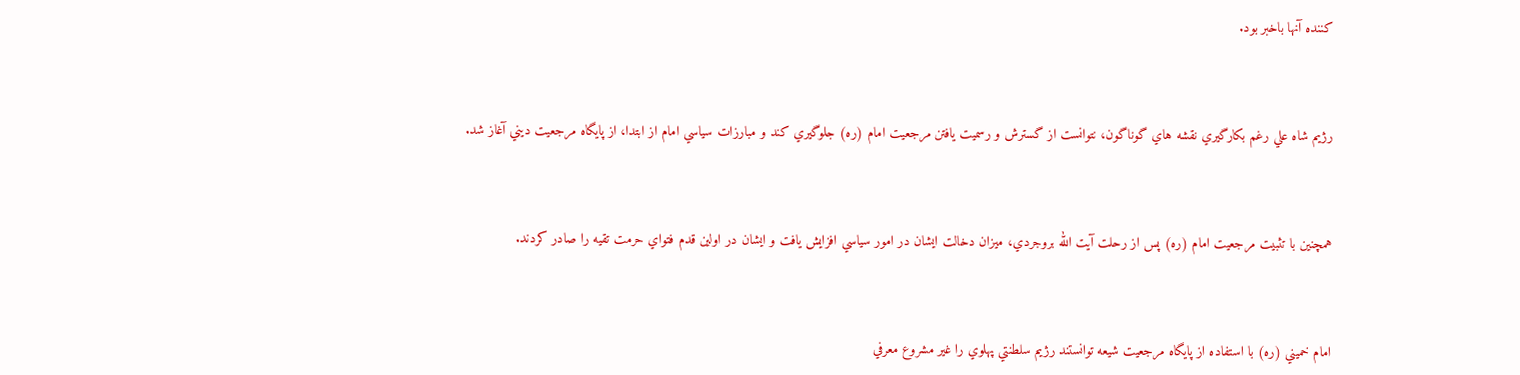كننده آنها باخبر بود.



رژيم شاه علي رغم بكارگيري نقشه هاي گوناگون، نتوانست از گسترش و رسميت يافتن مرجعيت امام (ره) جلوگيري كند و مبارزات سياسي امام از ابتدا، از پايگاه مرجعيت ديني آغاز شد.



همچنين با تثبيت مرجعيت امام (ره) پس از رحلت آيت الله بروجردي، ميزان دخالت ايشان در امور سياسي افزايش يافت و ايشان در اولين قدم فتواي حرمت تقيه را صادر كردند.



امام خميني (ره) با استفاده از پايگاه مرجعيت شيعه توانستند رژيم سلطنتي پهلوي را غير مشروع معرفي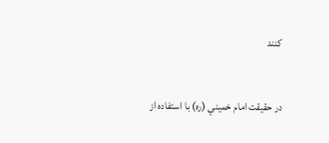كنند


در حقيقت امام خميني (ره) با استفاده از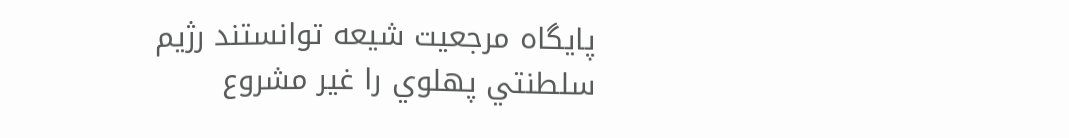پايگاه مرجعيت شيعه توانستند رژيم سلطنتي پهلوي را غير مشروع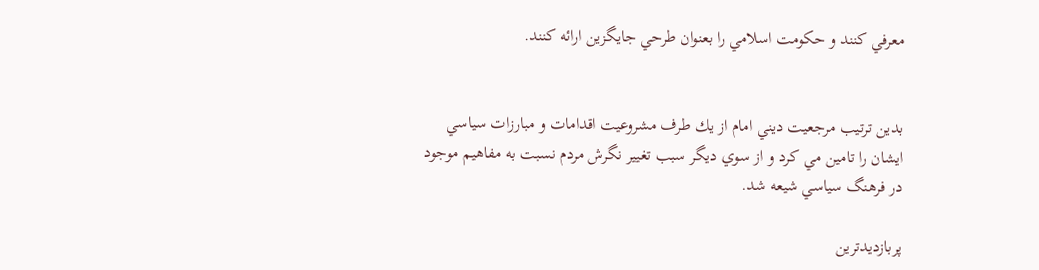معرفي كنند و حكومت اسلامي را بعنوان طرحي جايگزين ارائه كنند.


بدين ترتيب مرجعيت ديني امام از يك طرف مشروعيت اقدامات و مبارزات سياسي ايشان را تامين مي كرد و از سوي ديگر سبب تغيير نگرش مردم نسبت به مفاهيم موجود در فرهنگ سياسي شيعه شد.

پربازدیدترین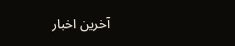آخرین اخبار